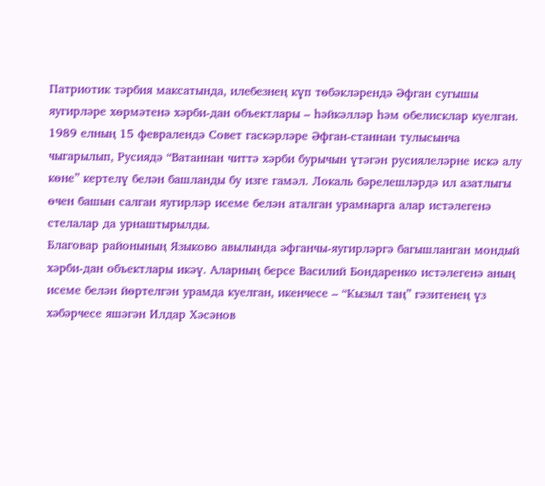Патриотик тәрбия максатында, илебезнең күп төбәкләрендә Әфган сугышы яугирләре хөрмәтенә хәрби-дан объектлары – һәйкәлләр һәм обелисклар куелган. 1989 елның 15 февралендә Совет гаскәрләре Әфган-станнан тулысынча чыгарылып, Русиядә “Ватаннан читтә хәрби бурычын үтәгән русиялеләрне искә алу көне” кертелү белән башланды бу изге гамәл. Локаль бәрелешләрдә ил азатлыгы өчен башын салган яугирләр исеме белән аталган урамнарга алар истәлегенә стелалар да урнаштырылды.
Благовар районының Языково авылында әфганчы-яугирләргә багышланган мондый хәрби-дан объектлары икәү. Аларның берсе Василий Бондаренко истәлегенә аның исеме белән йөртелгән урамда куелган, икенчесе – “Кызыл таң” гәзитенең үз хәбәрчесе яшәгән Илдар Хәсәнов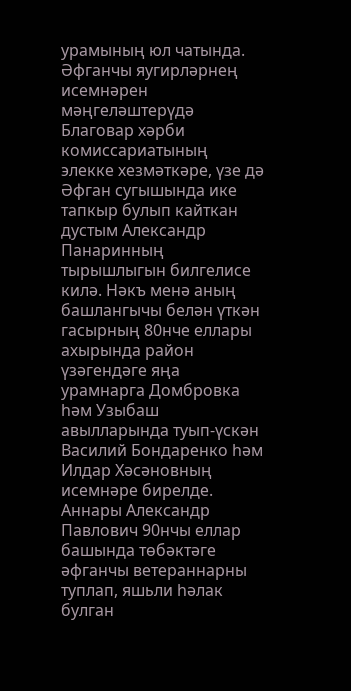урамының юл чатында.
Әфганчы яугирләрнең исемнәрен мәңгеләштерүдә Благовар хәрби комиссариатының элекке хезмәткәре, үзе дә Әфган сугышында ике тапкыр булып кайткан дустым Александр Панаринның тырышлыгын билгелисе килә. Нәкъ менә аның башлангычы белән үткән гасырның 80нче еллары ахырында район үзәгендәге яңа урамнарга Домбровка һәм Узыбаш авылларында туып-үскән Василий Бондаренко һәм Илдар Хәсәновның исемнәре бирелде. Аннары Александр Павлович 90нчы еллар башында төбәктәге әфганчы ветераннарны туплап, яшьли һәлак булган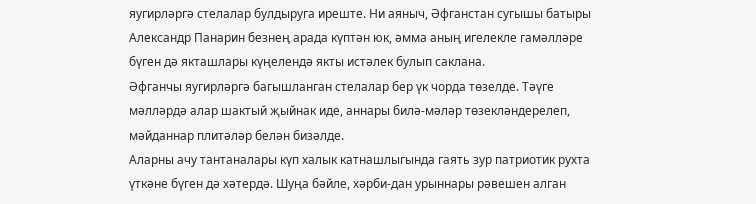яугирләргә стелалар булдыруга иреште. Ни аяныч, Әфганстан сугышы батыры Александр Панарин безнең арада күптән юк, әмма аның игелекле гамәлләре бүген дә якташлары күңелендә якты истәлек булып саклана.
Әфганчы яугирләргә багышланган стелалар бер үк чорда төзелде. Тәүге мәлләрдә алар шактый җыйнак иде, аннары билә-мәләр төзекләндерелеп, мәйданнар плитәләр белән бизәлде.
Аларны ачу тантаналары күп халык катнашлыгында гаять зур патриотик рухта үткәне бүген дә хәтердә. Шуңа бәйле, хәрби-дан урыннары рәвешен алган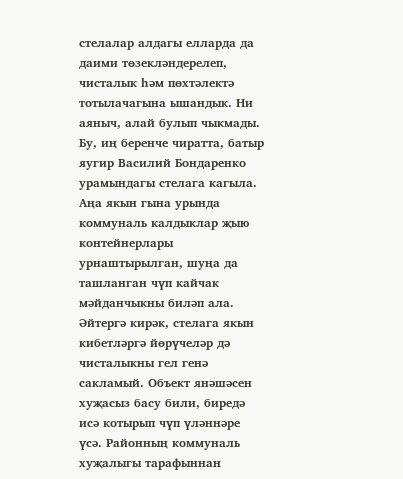стелалар алдагы елларда да даими төзекләндерелеп, чисталык һәм пөхтәлектә тотылачагына ышандык. Ни аяныч, алай булып чыкмады. Бу, иң беренче чиратта, батыр яугир Василий Бондаренко урамындагы стелага кагыла. Аңа якын гына урында коммуналь калдыклар җыю контейнерлары урнаштырылган, шуңа да ташланган чүп кайчак мәйданчыкны биләп ала. Әйтергә кирәк, стелага якын кибетләргә йөрүчеләр дә чисталыкны гел генә сакламый. Объект янәшәсен хуҗасыз басу били, биредә исә котырып чүп үләннәре үсә. Районның коммуналь хуҗалыгы тарафыннан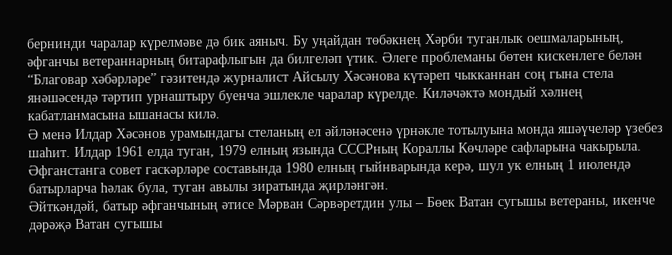бернинди чаралар күрелмәве дә бик аяныч. Бу уңайдан төбәкнең Хәрби туганлык оешмаларының, әфганчы ветераннарның битарафлыгын да билгеләп үтик. Әлеге проблеманы бөтен кискенлеге белән “Благовар хәбәрләре” гәзитендә журналист Айсылу Хәсәнова күтәреп чыкканнан соң гына стела янәшәсендә тәртип урнаштыру буенча эшлекле чаралар күрелде. Киләчәктә мондый хәлнең кабатланмасына ышанасы килә.
Ә менә Илдар Хәсәнов урамындагы стеланың ел әйләнәсенә үрнәкле тотылуына монда яшәүчеләр үзебез шаһит. Илдар 1961 елда туган, 1979 елның язында СССРның Кораллы Көчләре сафларына чакырыла. Әфганстанга совет гаскәрләре составында 1980 елның гыйнварында керә, шул ук елның 1 июлендә батырларча һәлак була, туган авылы зиратында җирләнгән.
Әйткәндәй, батыр әфганчының әтисе Мәрван Сәрвәретдин улы – Бөек Ватан сугышы ветераны, икенче дәрәҗә Ватан сугышы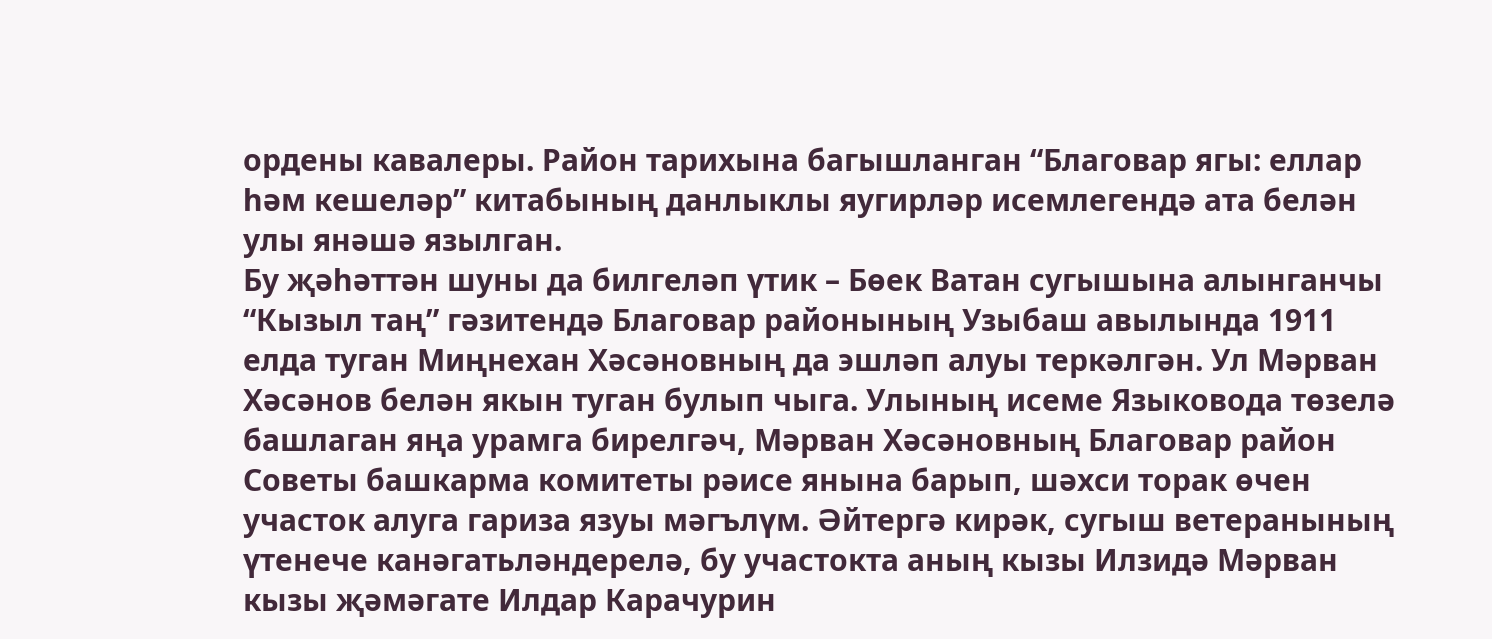ордены кавалеры. Район тарихына багышланган “Благовар ягы: еллар һәм кешеләр” китабының данлыклы яугирләр исемлегендә ата белән улы янәшә язылган.
Бу җәһәттән шуны да билгеләп үтик – Бөек Ватан сугышына алынганчы “Кызыл таң” гәзитендә Благовар районының Узыбаш авылында 1911 елда туган Миңнехан Хәсәновның да эшләп алуы теркәлгән. Ул Мәрван Хәсәнов белән якын туган булып чыга. Улының исеме Языковода төзелә башлаган яңа урамга бирелгәч, Мәрван Хәсәновның Благовар район Советы башкарма комитеты рәисе янына барып, шәхси торак өчен участок алуга гариза язуы мәгълүм. Әйтергә кирәк, сугыш ветеранының үтенече канәгатьләндерелә, бу участокта аның кызы Илзидә Мәрван кызы җәмәгате Илдар Карачурин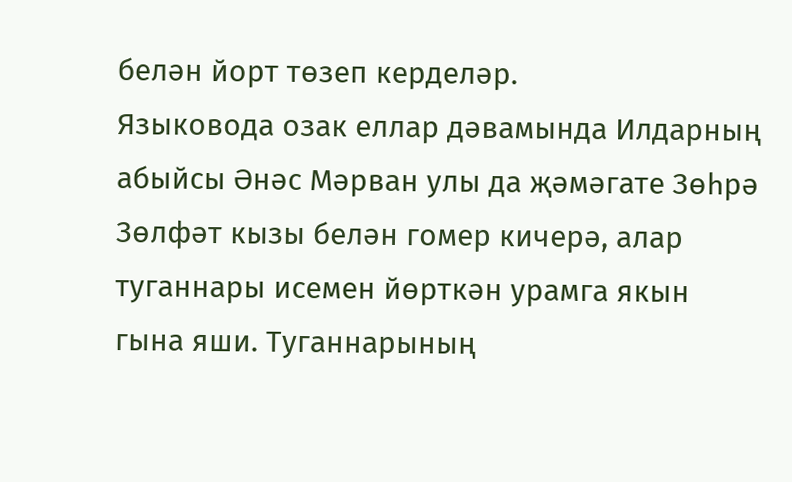белән йорт төзеп керделәр.
Языковода озак еллар дәвамында Илдарның абыйсы Әнәс Мәрван улы да җәмәгате Зөһрә Зөлфәт кызы белән гомер кичерә, алар туганнары исемен йөрткән урамга якын гына яши. Туганнарының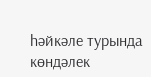һәйкәле турында көндәлек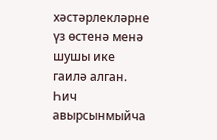хәстәрлекләрне үз өстенә менә шушы ике гаилә алган. Һич авырсынмыйча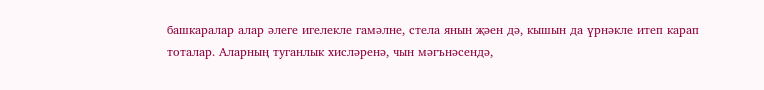башкаралар алар әлеге игелекле гамәлне, стела янын җәен дә, кышын да үрнәкле итеп карап тоталар. Аларның туганлык хисләренә, чын мәгънәсендә,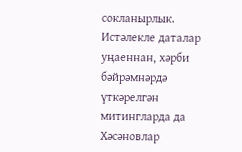сокланырлык. Истәлекле даталар уңаеннан, хәрби бәйрәмнәрдә үткәрелгән митингларда да Хәсәновлар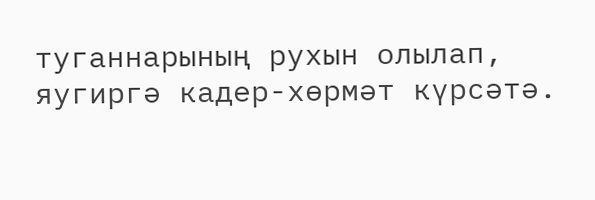туганнарының рухын олылап, яугиргә кадер-хөрмәт күрсәтә.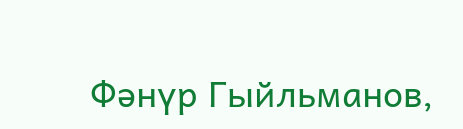Фәнүр Гыйльманов,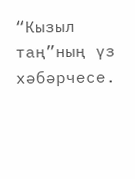“Кызыл таң”ның үз хәбәрчесе.